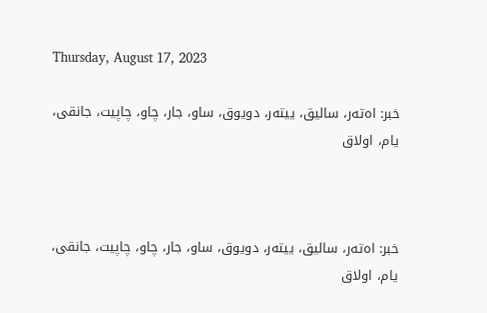Thursday, August 17, 2023

خبر: اه‌ته‌ر، سالیق، ییته‌ر، دویوق، ساو، جار، چاو، چاپیت، جانقی، یام، اولاق



خبر: اه‌ته‌ر، سالیق، ییته‌ر، دویوق، ساو، جار، چاو، چاپیت، جانقی، یام، اولاق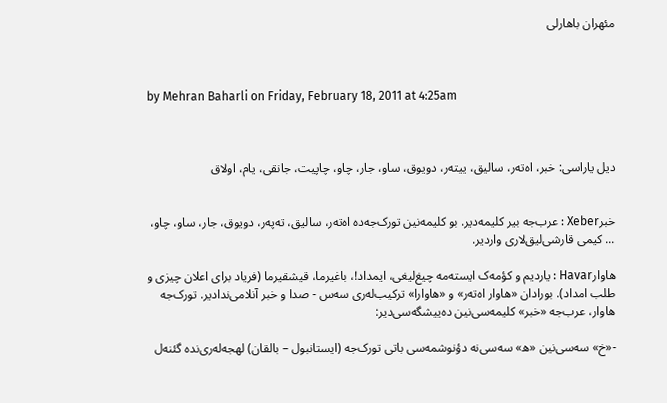مئهران باهارلی



by Mehran Baharli on Friday, February 18, 2011 at 4:25am



دیل یاراسی: خبر، اه‌ته‌ر، سالیق، ییته‌ر، دویوق، ساو، جار، چاو، چاپیت، جانقی، یام، اولاق


خبرXeber : عرب‌جه‌ بیر کلیمه‌دیر. بو کلیمه‌نین تورک‌جه‌ده ‌اه‌ته‌ر، سالیق، ته‌په‌ر، دویوق، جار، ساو، چاو، ... کیمی قارشی‌لیق‌لاری واردیر.

هاوارHavar : یاردیم و کؤمه‌ک ایسته‌مه ‌چیغ‌لیغی، ایمداد!، باغیرما، قیشقیرما (فریاد برای اعلان چیزی و طلب امداد). بورادان «هاوار اه‌ته‌ر» و «هاوارا» ترکیب‌له‌ری سه‌س - صدا و خبر آنلامی‌ندادیر. تورک‌جه‌ هاوار، عر‌ب‌جه ‌«خبر» کلیمه‌سی‌نین ده‌ییشگه‌سی‌دیر:

-«خ» سه‌سی‌نین «ه» سه‌سی‌نه ‌دؤنوشمه‌سی باتی تورک‌جه ‌(ایستانبول – بالقان) لهجه‌له‌ری‌نده‌ گئنه‌ل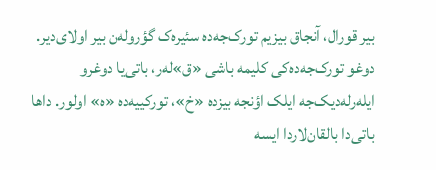بیر قورال، آنجاق بیزیم تورک‌جه‌ده‌ سئیره‌ک گؤروله‌ن بیر اولای‌دیر. دوغو تورک‌جه‌ده‌کی کلیمه ‌باشی «ق»له‌ر، باتی‌یا دوغرو ایله‌رله‌دیک‌جه ‌ایلک اؤنجه ‌بیزده‌ «خ»، تورکییه‌ده ‌«ه» اولور. داها باتی‌دا بالقان‌لاردا ایسه‌‌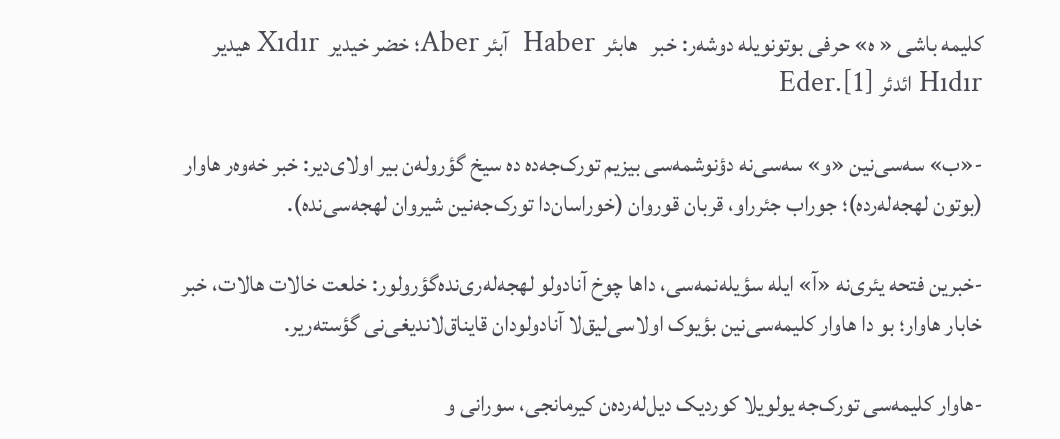کلیمه ‌باشی « ه‌» حرفی‌ بوتونویله‌ دوشه‌ر: خبر   هابئر  Haber  آبئر Aber؛ خضر خیدیر  Xıdır هیدیر  Hıdır ائدئر Eder.[1]

-«ب» سه‌سی‌نین «و» سه‌سی‌نه ‌دؤنوشمه‌سی بیزیم تورک‌جه‌ده ‌ده ‌سیخ گؤروله‌ن بیر اولای‌دیر: خبر ‌خه‌وه‌ر هاوار (بوتون لهجه‌له‌رده)؛ جوراب جئرراو، قربان قوروان (خوراسان‌دا تورک‌جه‌نین شیروان لهجه‌سی‌نده).

-خبرین فتحه ‌یئری‌نه ‌«آ» ایله ‌سؤیله‌نمه‌سی، داها چوخ آنادولو لهجه‌له‌ری‌نده‌گؤرولور: خلعت خالات هالات، خبر خابار هاوار؛ بو دا هاوار کلیمه‌سی‌نین بؤیوک اولاسی‌لیق‌لا آنادولودان قایناق‌لاندیغی‌نی گؤسته‌ریر.

-هاوار کلیمه‌سی تورک‌جه‌ یولویلا کوردیک دیل‌له‌رده‌ن کیرمانجی، سورانی و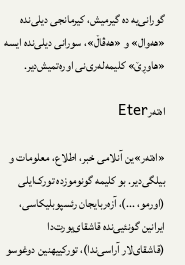گورانی‌یه‌ ده گیرمیش، ‌کیرمانجی دیلی‌نده «هه‌وال» و «هه‌ڤاڵ»، سورانی دیلی‌نده‌ ایسه «هاوڕێ» کلیمه‌له‌ری‌نی اوره‌تمیش‌دیر.

اه‌ته‌رEter

«اه‌ته‌ر»ین آنلامی خبر، اطلاع، معلومات و بیلگی‌دیر. بو کلیمه‌ گونوموزده‌ تورک‌ایلی (اورمو، ...)، آزه‌ربایجان رئسپوبلیکاسی، ایرانین گونئیی‌نده قاشقای‌یورت‌دا (قاشقای‌لار آراسی‌ندا)، تورکییهنین دوغوسو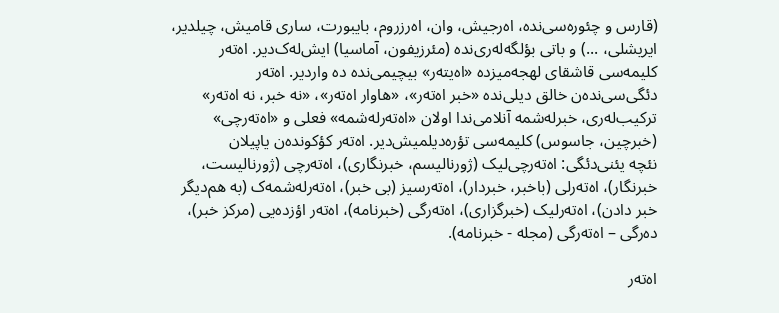(قارس و چئوره‌سی‌نده، اه‌رجیش، وان، اه‌رزروم، بایبورت، ساری قامیش، چیلدیر، ایریشلی، ...) و باتی بؤلگه‌له‌ری‌نده‌ (مئرزیفون، آماسیا) ایش‌له‌ک‌دیر. اه‌ته‌ر کلیمه‌سی قاشقای لهجه‌میزده ‌«اه‌یته‌ر» بیچیمی‌نده‌ ده ‌واردیر. اه‌ته‌ر دئگی‌سی‌نده‌ن خالق دیلی‌نده ‌«خبر اه‌ته‌ر»، «هاوار اه‌ته‌ر»، «نه ‌خبر، نه ‌اه‌ته‌ر» ترکیب‌له‌ری، خبرله‌شمه ‌آنلامی‌ندا اولان «اه‌ته‌رله‌شمه» فعلی و «اه‌ته‌رچی» (خبرچین، جاسوس) کلیمه‌سی تؤره‌دیلمیش‌دیر. اه‌ته‌ر کؤکونده‌ن یاپیلان نئچه ‌یئنی‌دئگی: اه‌ته‌رچی‌لیک (ژورنالیسم، خبرنگاری)، اه‌ته‌رچی (ژورنالیست، خبرنگار)، اه‌ته‌رلی (باخبر، خبردار)، اه‌ته‌رسیز (بی خبر)، اه‌ته‌رله‌شمه‌ک (به‌ هم‌دیگر خبر دادن)، اه‌ته‌رلیک (خبرگزاری)، اه‌ته‌رگی (خبرنامه)، اه‌ته‌ر اؤزده‌یی (مرکز خبر)، ده‌رگی – اه‌ته‌رگی (مجله - خبرنامه).

اه‌ته‌ر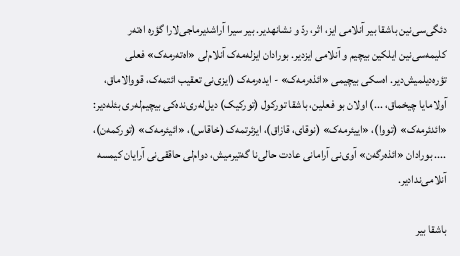دئگی‌سی‌نین باشقا بیر آنلامی ایز، اثر، ردّ و نشانهدیر. بیر سیرا آراشدیرماجی‌لارا گؤره اه‌ته‌ر کلیمه‌سی‌نین ایلکین بیچیم و آنلامی ایزدیر. بورادان ایزله‌مه‌ک آنلام‌لی «اه‌ته‌رمه‌ک» فعلی تؤره‌دیلمیش‌دیر. اه‌سکی بیچیمی «ائذه‌رمه‌ک» - ایده‌رمه‌ک (ایزی‌نی تعقیب ائتمه‌ک، قووالاماق، آولامایا چیخماق، ...) اولان بو فعلین، باشقا تورکول (تورکیک) دیل‌له‌ری‌نده‌کی بیچیم‌له‌ری بئله‌دیر: «ائدئرمه‌ک» (تووا)، «اییئرمه‌ک» (نوقای، قازاق)، ایزئرتمه‌ک (خاقاس)، «ائیئرمه‌ک» (تورکمه‌ن)، .... بورادان «ائذه‌رگه‌ن» آوی‌نی آرامانی عادت حالی‌نا گه‌تیرمیش، دوام‌لی حاققی‌نی آرایان کیمسه آنلامی‌ندادیر.

باشقا بیر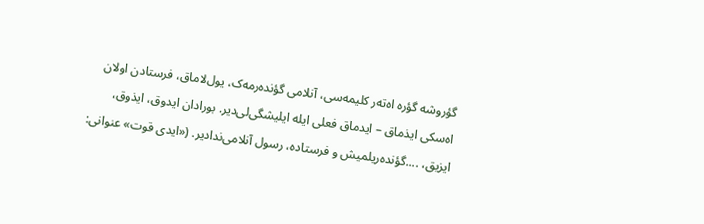گؤروشه گؤره اه‌ته‌ر کلیمه‌سی، آنلامی گؤنده‌رمه‌ک، یول‌لاماق، فرستادن اولان اه‌سکی ایذماق – ایدماق فعلی ایله ایلیشگی‌لی‌دیر. بورادان ایدوق، ایذوق، ایزیق، ....گؤنده‌ریلمیش و فرستاده، رسول آنلامی‌ندادیر. («ایدی قوت» عنوانی: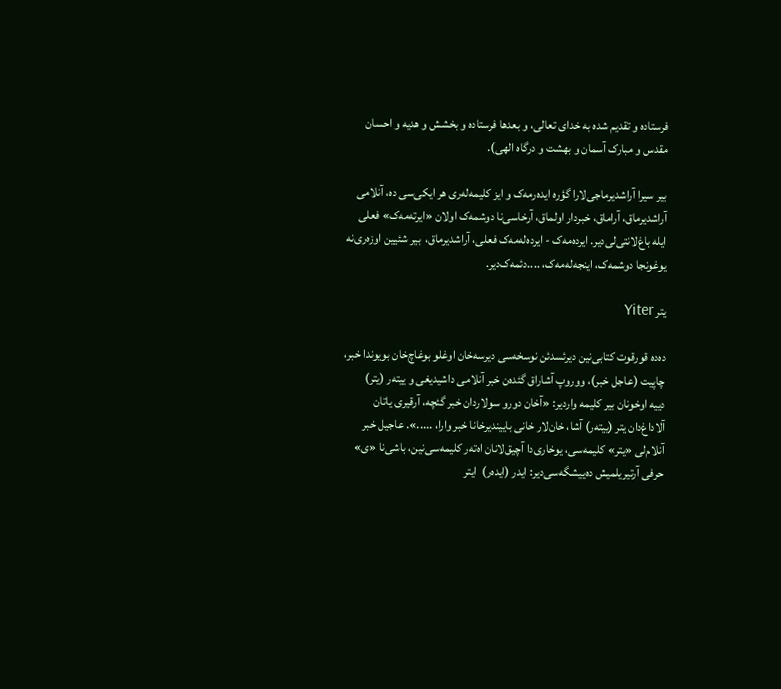فرستاده و تقدیم شده به خدای تعالی، و بعدها فرستاده و بخشش و هدیه و احسان مقدس و مبارک آسمان و بهشت و درگاه الهی).

بیر سیرا آراشدیرماجی‌لارا گؤره ‌ایده‌رمه‌ک و ایز کلیمه‌له‌ری هر ایکی‌سی ده، آنلامی آراشدیرماق، آراماق، خبردار اولماق، آرخاسی‌نا دوشمه‌ک اولان «ایرته‌مه‌ک» فعلی ایله ‌باغ‌لانتی‌لی‌دیر. ایرده‌مه‌ک - ایرده‌له‌مه‌ک فعلی، آراشدیرماق،  بیر شئیین اوزه‌ری‌نه‌ یوغونجا دوشمه‌ک، اینجه‌له‌مه‌ک، ....دئمه‌ک‌دیر.

یتر Yiter

ده‌ده ‌قورقوت کتابی‌نین دیرئسدئن نوسخه‌سی دیرسه‌خان اوغلو بوغاچ‌خان بویوندا خبر، چاپیت (عاجل خبر)، ووروپ آشاراق گئده‌ن خبر آنلامی داشیدیغی و ییته‌ر (یتر) دییه ‌اوخونان بیر کلیمه‌ واردیر: «آخان دورو سولاردان خبر گئچه، آرقیری یاتان آلاداغ‌دان یتر (ییته‌ر) آشا، خان‌لار خانی باییندیرخانا خبر وارا، .....». عاجیل خبر آنلام‌لی «یتر» کلیمه‌سی، یوخاری‌دا آچیق‌لانان اه‌ته‌ر کلیمه‌سی‌نین، باشی‌نا «ی» حرفی آرتیریلمیش ده‌ییشگه‌سی‌دیر: ایدر (ایده‌ر)  ایتر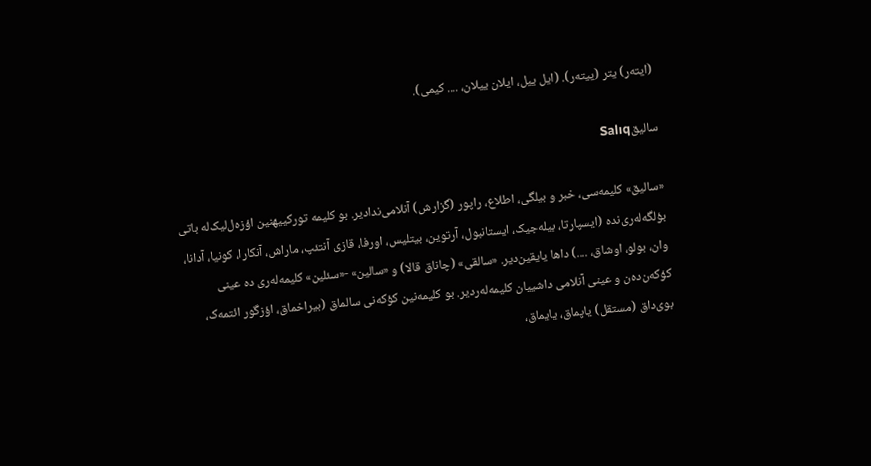(ایته‌ر) یتر (ییته‌ر). (ایل ییل، ایلان ییلان، .... کیمی).

سالیقSalıq

«سالیق» کلیمه‌سی، خبر و بیلگی، اطلاع، راپور (گزارش) آنلامی‌ندادیر. بو کلیمه ‌تورکییهنین اؤزه‌ل‌لیک‌له‌ باتی بؤلگه‌له‌ری‌نده ‌(ایسپارتا، بیله‌جیک، ایستانبول، آرتوین، بیتلیس، اورفا، قازی آنتئپ، ماراش، آنکارا، کونیا، آدانا، وان، بولو، اوشاق، ....) داها یایقین‌دیر. «سالقی» (چاناق قالا) و «سالین» -«سئلین» کلیمه‌له‌ری ده‌ عینی کؤکه‌ن‌ده‌ن و عینی آنلامی داشییان کلیمه‌له‌ردیر. بو کلیمه‌نین کؤکه‌نی سالماق (بیراخماق، اؤزگور ائتمه‌ک، بوی‌داق (مستقل) یاپماق، یایماق،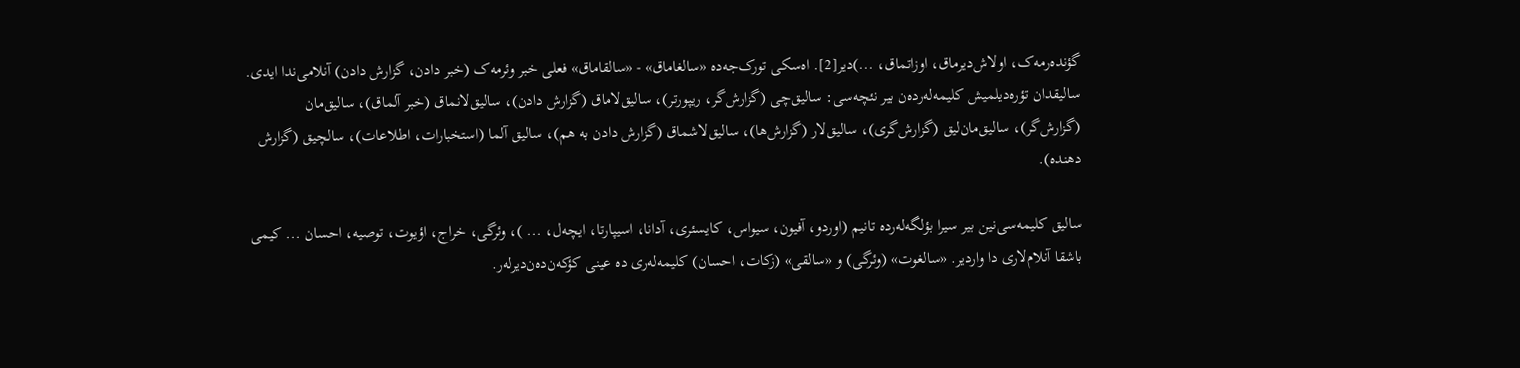گؤنده‌رمه‌ک، اولاش‌دیرماق، اوزاتماق، ...)دیر[2]. اه‌سکی تورک‌جه‌ده‌ «سالغاماق» - «سالقاماق» فعلی خبر وئرمه‌ک (خبر دادن، گزارش دادن) آنلامی‌ندا ایدی. سالیقدان تؤره‌دیلمیش کلیمه‌له‌رده‌ن بیر نئچه‌سی: سالیق‌چی (گزارش‌گر، ریپورتر)، سالیق‌لاماق (گزارش دادن)، سالیق‌لانماق (خبر آلماق)، سالیق‌مان (گزارش‌گر)، سالیق‌مان‌لیق (گزارش‌گری)، سالیق‌لار (گزارش‌ها)، سالیق‌لاشماق (گزارش دادن به‌ هم)، سالیق آلما (استخبارات، اطلاعات)، سالچیق (گزارش دهنده).

سالیق کلیمه‌سی‌نین بیر سیرا بؤلگه‌له‌رده ‌تانیم (اوردو، آفیون، سیواس، کایسئری، آدانا، اسیپارتا، ایچه‌ل، ... )، وئرگی، خراج، اؤیوت، توصیه، احسان ... کیمی باشقا آنلام‌لاری دا واردیر. «سالغوت» (وئرگی) و «سالقی» (زکات، احسان) کلیمه‌له‌ری ده ‌عینی کؤکه‌ن‌ده‌ن‌دیرله‌ر.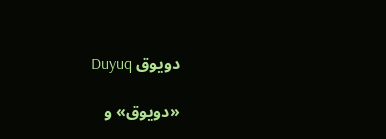دویوق Duyuq

«دویوق» و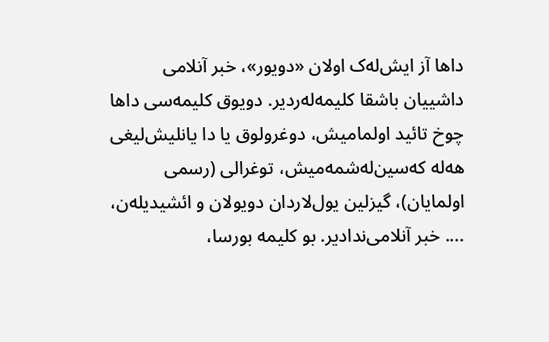داها آز ایش‌له‌ک اولان «دویور»، خبر آنلامی داشییان باشقا کلیمه‌له‌ردیر. دویوق کلیمه‌سی داها چوخ تائید اولمامیش، دوغرولوق یا دا یانلیش‌لیغی هه‌له‌ که‌سین‌له‌شمه‌میش، توغرالی (رسمی اولمایان)، گیزلین یول‌لاردان دویولان و ائشیدیله‌ن، .... خبر آنلامی‌ندادیر. بو کلیمه‌ بورسا،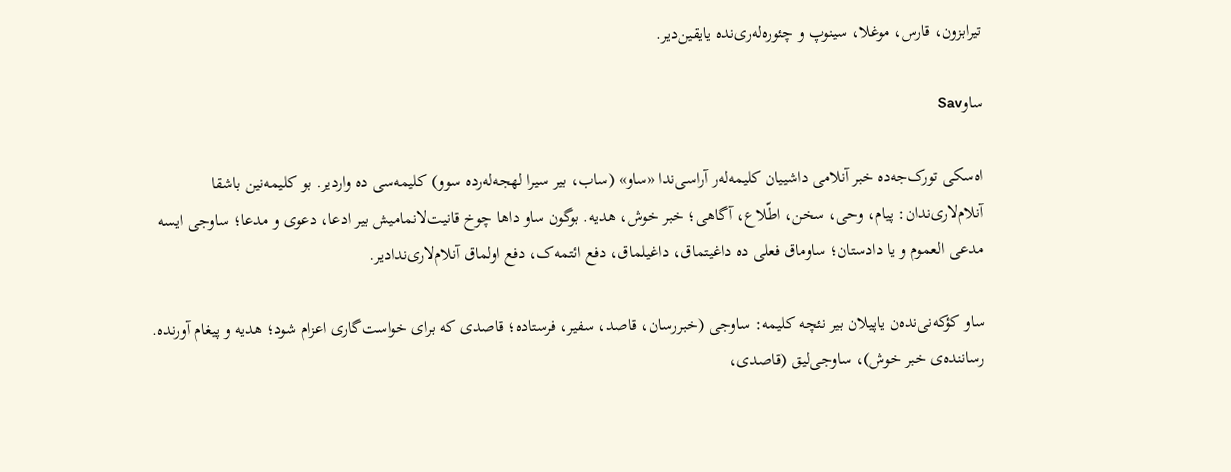تیرابزون، قارس، موغلا، سینوپ و چئوره‌له‌ری‌نده ‌یایقین‌دیر.

ساوSav

اه‌سکی تورک‌جه‌ده‌ خبر آنلامی داشییان کلیمه‌له‌ر آراسی‌ندا «ساو» (ساب، بیر سیرا لهجه‌له‌رده ‌سوو) کلیمه‌سی ده‌ واردیر. بو کلیمه‌نین باشقا آنلام‌لاری‌ندان: پیام، وحی، سخن، اطّلاع، آگاهی؛ خبر خوش، هدیه. بوگون ساو داها چوخ قانیت‌لانمامیش بیر ادعا، دعوی و مدعا؛ ساوجی ایسه‌ مدعی العموم و یا دادستان؛ ساوماق فعلی ده داغیتماق، داغیلماق، دفع ائتمه‌ک، دفع اولماق آنلام‌لاری‌ندادیر.

ساو کؤکه‌نی‌نده‌ن یاپیلان بیر نئچه‌ کلیمه: ساوجی (خبررسان، قاصد، سفیر، فرستاده؛ قاصدی که‌ برای خواست‌گاری اعزام شود؛ هدیه‌ و پیغام آورنده. رساننده‌ی خبر خوش)، ساوجی‌لیق (قاصدی،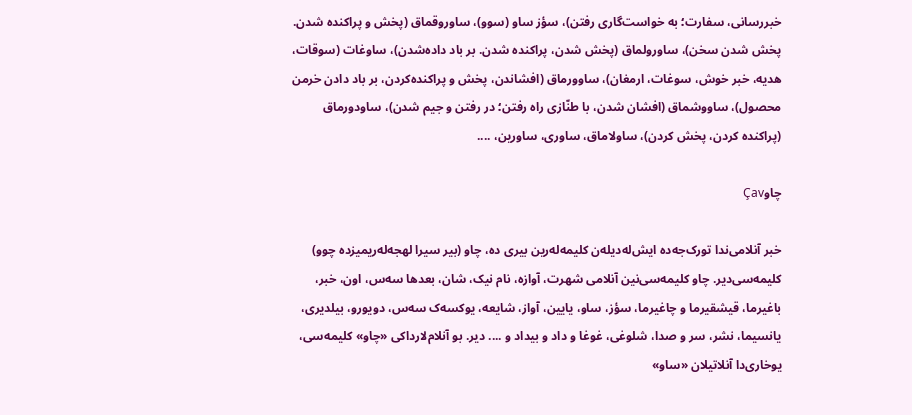خبررسانی، سفارت؛ به ‌خواست‌گاری رفتن)، سؤز ساو (سوو)، ساوروقماق (پخش و پراکنده ‌شدن. پخش شدن سخن)، ساورولماق (پخش شدن، پراکنده‌ شدن. بر باد داده‌شدن)، ساوغات (سوقات، هدیه، خبر خوش، سوغات، ارمغان)، ساوورماق (افشاندن، پخش و پراکنده‌کردن، بر باد دادن خرمن محصول)، ساووشماق (افشان شدن،‌‌ با طنّازی راه ‌رفتن؛ در رفتن و جیم شدن)، ساودورماق (پراکنده ‌کردن، پخش کردن)، ساولاماق، ساوری، ساورین، ....

چاوÇav

خبر آنلامی‌ندا تورک‌جه‌ده ‌ایش‌له‌دیله‌ن کلیمه‌له‌رین بیری ده، چاو (بیر سیرا لهجه‌له‌ریمیزده‌ چوو) کلیمه‌سی‌دیر. چاو کلیمه‌سی‌نین آنلامی شهرت، آوازه، نام نیک، شان، بعدها سه‌س، اون، خبر، باغیرما، قیشقیرما و چاغیرما، سؤز، ساو، یایین، آواز، شایعه، یوکسه‌ک سه‌س، دویورو، بیلدیری، یانسیما، نشر، سر و صدا، شلوغی، غوغا و داد و بیداد و .... دیر. بو آنلام‌لارداکی «چاو» کلیمه‌سی، یوخاری‌دا آنلاتیلان «ساو»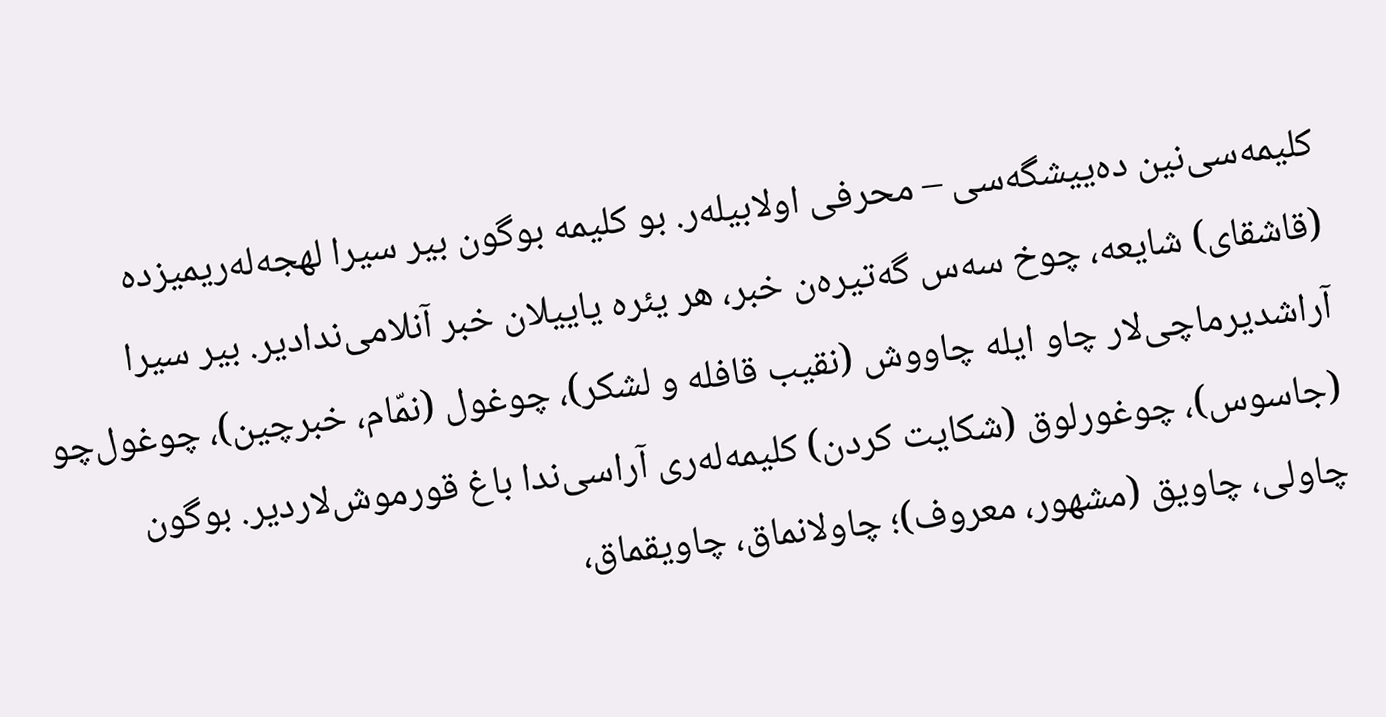کلیمه‌سی‌نین ده‌ییشگه‌سی – محرفی اولابیله‌ر. بو کلیمه ‌بوگون بیر سیرا لهجه‌له‌ریمیزده‌ (قاشقای) شایعه، چوخ سه‌س گه‌تیره‌ن خبر، هر یئره ‌یاییلان خبر آنلامی‌ندادیر. بیر سیرا آراشدیرماچی‌لار چاو ایله‌ چاووش (نقیب قافله‌ و لشکر)، چوغول (نمّام، خبرچین)، چوغول‌چو (جاسوس)، چوغورلوق (شکایت کردن) کلیمه‌له‌ری آراسی‌ندا باغ قورموش‌لاردیر. بوگون چاولی، چاویق (مشهور، معروف)؛ چاولانماق، چاویقماق،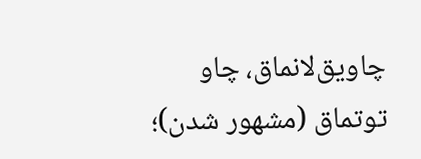چاویق‌لانماق، چاو توتماق (مشهور شدن)؛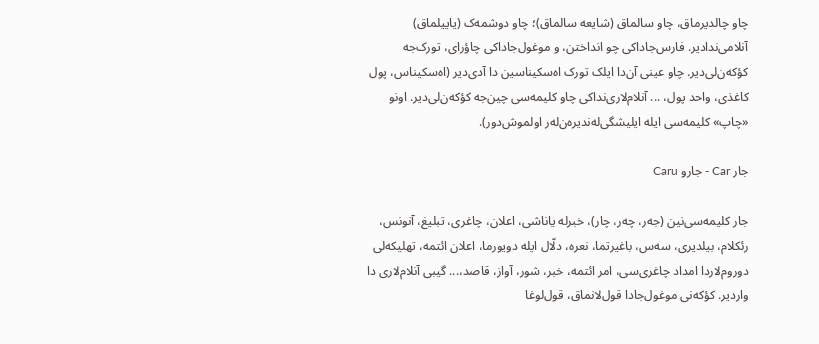چاو چالدیرماق، چاو سالماق (شایعه‌ سالماق)؛ چاو دوشمه‌ک (یاییلماق) آنلامی‌ندادیر. فارس‌جاداکی چو انداختن، و موغول‌جاداکی چاؤرای، تورک‌جه کؤکه‌ن‌لی‌دیر. چاو عینی آن‌دا ایلک تورک اه‌سکیناسین دا آدی‌دیر (اه‌سکیناس، پول کاغذی، واحد پول، ... آنلام‌لاری‌نداکی چاو کلیمه‌سی‌ چین‌جه کؤکه‌ن‌لی‌دیر. اونو «چاپ» کلیمه‌سی ایله ایلیشگی‌له‌ندیره‌ن‌له‌ر اولموش‌دور).

جار Car - جارو Caru

جار کلیمه‌سی‌نین (جه‌ر، چه‌ر، چار)، خبرله ‌یاناشی، اعلان، چاغری، تبلیغ، آنونس، رئکلام، بیلدیری، سه‌س، باغیرتما، نعره، دلّال ایله ‌دویورما، اعلان ائتمه، تهلیکه‌لی دوروم‌لاردا امداد چاغری‌سی، امر ائتمه، خبر، شور، آواز، قاصد،... گیبی آنلام‌لاری دا واردیر. کؤکه‌نی موغول‌جادا قول‌لانماق، قول‌لوغا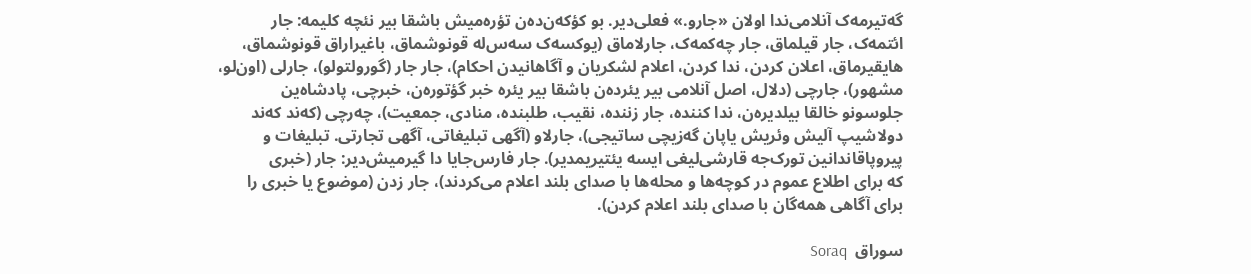گه‌تیرمه‌ک آنلامی‌ندا اولان «جارو.» فعلی‌دیر. بو کؤکه‌ن‌ده‌ن تؤره‌میش باشقا بیر نئچه ‌کلیمه: جار ائتمه‌ک، جار قیلماق، جار چه‌کمه‌ک، جارلاماق (یوکسه‌ک سه‌س‌له ‌قونوشماق، باغیراراق قونوشماق، هایقیرماق، اعلان کردن، ندا کردن، اعلام لشکریان و آگاهانیدن احکام)، جار جار (گورولتولو)، جارلی (اون‌لو، مشهور)، جارچی (دلال، اصل آنلامی بیر یئرده‌ن باشقا بیر یئره ‌خبر گؤتوره‌ن، خبرچی، پادشاه‌ین جلوسونو خالقا بیلدیره‌ن، ندا کننده، جار زننده، نقیب، طلبنده، منادی، جمعیت)، چه‌رچی (که‌ند که‌ند دولاشیپ آلیش وئریش یاپان گه‌زیچی ساتیجی)، جارلاو (آگهی تبلیغاتی، آگهی تجارتی. تبلیغات و پیروپاقاندانین تورک‌جه‌ قارشی‌لیغی ایسه ‌یئتیریمدیر). جار فارس‌جایا دا گیرمیش‌دیر: جار (خبری که ‌برای اطلاع عموم در کوچه‌ها و محله‌ها با صدای بلند اعلام می‌کردند)، جار زدن (موضوع یا خبری را برای آگاهی همه‌گان با صدای بلند اعلام کردن).

سوراق  Soraq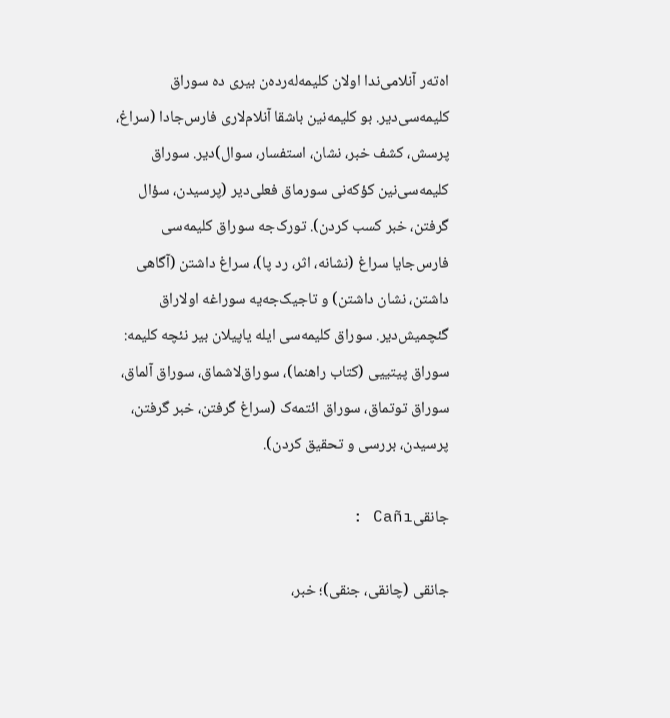اه‌ته‌ر آنلامی‌ندا اولان کلیمه‌له‌رده‌ن بیری ده ‌سوراق کلیمه‌سی‌دیر. بو کلیمه‌نین باشقا آنلام‌لاری فارس‌جادا (سراغ، پرسش، کشف خبر، نشان، استفسار، سوال)دیر. سوراق کلیمه‌سی‌نین کؤکه‌نی سورماق فعلی‌دیر (پرسیدن، سؤال گرفتن، خبر کسب کردن). تورک‌جه ‌سوراق کلیمه‌سی فارس‌جایا سراغ (نشانه، اثر، رد پا)، سراغ داشتن (آگاهی داشتن، نشان داشتن) و تاجیک‌جه‌یه سوراغه اولاراق گئچمیش‌دیر. سوراق کلیمه‌سی ایله‌ یاپیلان بیر نئچه ‌کلیمه: سوراق پیتییی (کتاب راهنما)، سوراق‌لاشماق، سوراق آلماق، سوراق توتماق، سوراق ائتمه‌ک (سراغ گرفتن، خبر گرفتن، پرسیدن، بررسی و تحقیق کردن).

جانقیCañı :

جانقی (چانقی، جنقی)؛ خبر،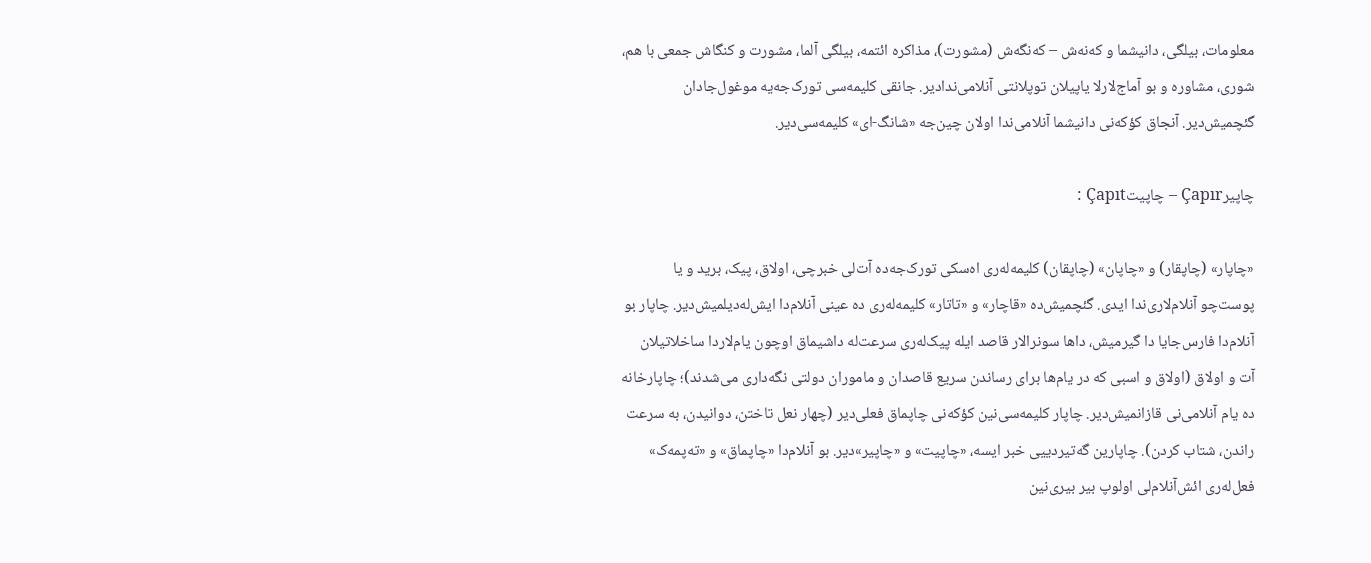معلومات، بیلگی، دانیشما و که‌نه‌ش – که‌نگه‌ش (مشورت)، مذاکره ‌ائتمه، بیلگی آلما، مشورت و کنگاش جمعی با هم، شوری، مشاوره و بو آماج‌لارلا یاپیلان توپلانتی آنلامی‌ندادیر. جانقی کلیمه‌سی تورک‌جه‌یه ‌موغول‌جادان گئچمیش‌دیر. آنجاق کؤکه‌نی دانیشما آنلامی‌ندا اولان چین‌جه ‌«شانگ-ای» کلیمه‌سی‌دیر.

چاپیرÇapır – چاپیتÇapıt :

«چاپار» (چاپقار) و «چاپان» (چاپقان) کلیمه‌له‌ری اه‌سکی تورک‌جه‌ده ‌آت‌لی خبرچی، اولاق، پیک، برید و یا پوست‌چو آنلام‌لاری‌ندا ایدی. گئچمیش‌ده ‌«قاچار» و «تاتار» کلیمه‌له‌ری ده‌ عینی آنلام‌دا ایش‌له‌دیلمیش‌دیر. چاپار بو آنلام‌دا فارس‌جایا دا گیرمیش، داها سونرالار قاصد ایله پیک‌له‌ری سرعت‌له داشیماق اوچون یام‌لاردا ساخلاتیلان آت و اولاق (اولاق و اسبی که در یام‌ها برای رساندن سریع قاصدان و ماموران دولتی نگه‌داری می‌شدند)؛ چاپارخانه ده یام آنلامی‌نی قازانمیش‌دیر. چاپار کلیمه‌سی‌نین کؤکه‌نی چاپماق فعلی‌دیر (چهار نعل تاختن، دوانیدن، به سرعت راندن، شتاب کردن). چاپارین گه‌تیردییی خبر ایسه، «چاپیت» و «چاپیر»دیر. بو آنلام‌دا «چاپماق» و «ته‌پمه‌ک» فعل‌له‌ری ائش‌آنلام‌لی اولوپ بیر بیری‌نین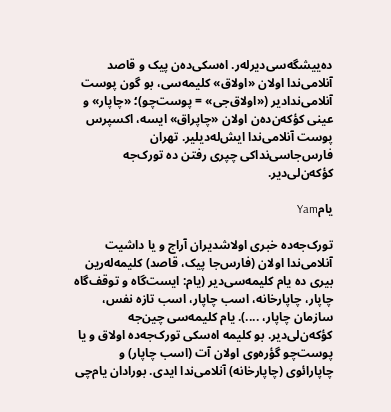ده‌ییشگه‌سی‌دیرله‌ر. اه‌سکی‌ده‌ن پیک و قاصد آنلامی‌ندا اولان «اولاق» کلیمه‌سی، بو گون پوست آنلامی‌ندادیر («اولاق‌جی» = پوست‌چو)؛ «چاپار» و عینی کؤکه‌ن‌ده‌ن ‌اولان «چاپراق» ایسه، اکسپرس پوست آنلامی‌ندا ایش‌له‌دیلیر. تهران فارس‌جاسی‌نداکی چپری رفتن ده تورک‌جه کؤکه‌ن‌لی‌دیر.

یامYam

تورک‌جه‌ده ‌خبری اولاشدیران آراج و یا داشیت آنلامی‌ندا اولان (فارس‌جا پیک، قاصد) کلیمه‌له‌رین بیری ده ‌یام کلیمه‌سی‌دیر (یام: ایست‌گاه و توقف‌گاه چاپار، چاپارخانه، اسب چاپار، اسب تازه نفس، سازمان چاپار، ....). یام کلیمه‌سی چین‌جه کؤکه‌ن‌لی‌دیر. بو کلیمه‌ اه‌سکی تورک‌جه‌ده ‌اولاق و یا پوست‌چو گؤره‌وی اولان آت (اسب چاپار) و چاپارائوی (چاپارخانه) آنلامی‌ندا ایدی. بورادان یام‌چی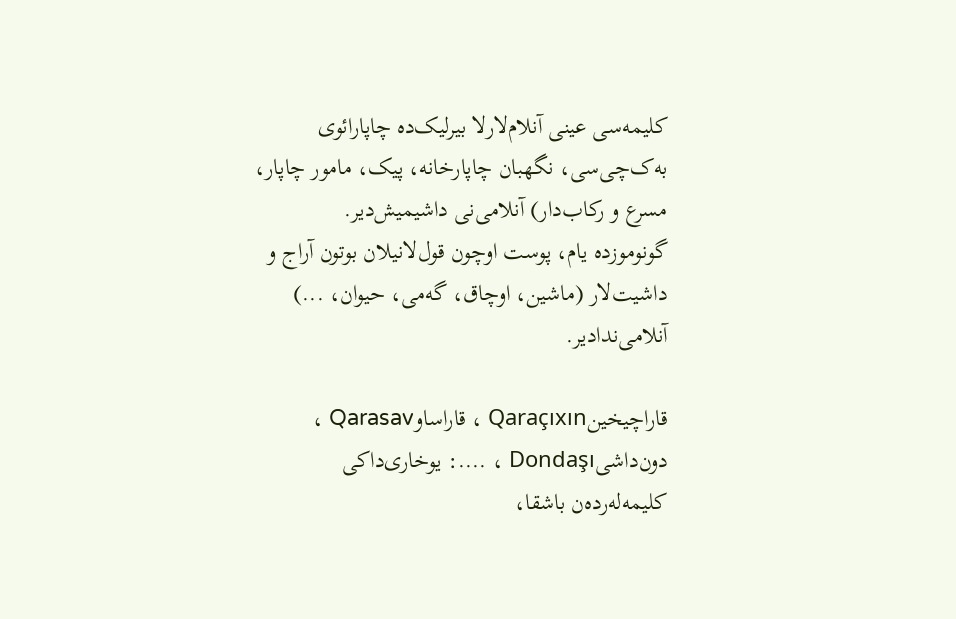کلیمه‌سی ‌عینی آنلام‌لارلا بیرلیک‌ده ‌چاپارائوی به‌ک‌چی‌سی، نگهبان چاپارخانه، پیک، مامور چاپار، مسرع و رکاب‌دار) آنلامی‌نی داشیمیش‌دیر. گونوموزده ‌یام، پوست اوچون قول‌لانیلان بوتون آراج و داشیت‌لار (ماشین، اوچاق، گه‌می، حیوان، ...) آنلامی‌ندادیر.

قاراچیخینQaraçıxın ، قاراساوQarasav ، دون‌داشیDondaşı ، ....: یوخاری‌داکی کلیمه‌له‌رده‌ن باشقا،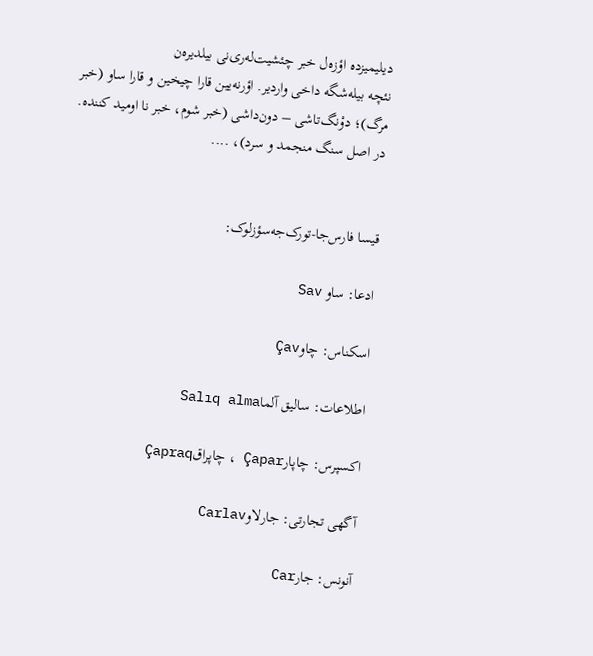دیلیمیزده ‌اؤزه‌ل خبر چئشیت‌له‌ری‌نی بیلدیره‌ن نئچه ‌بیله‌شگه ‌داخی واردیر. اؤرنه‌یین قارا چیخین و قارا ساو (خبر مرگ)؛ دوْنگ‌تاشی – دون‌داشی (خبر شوم، خبر نا اومید کننده. در اصل سنگ منجمد و سرد)، ....


قیسا فارس‌جا-تورک‌جه‌سؤزلوک:

ادعا: ساو Sav

اسکناس: چاوÇav

اطلاعات: سالیق آلماSalıq alma

اکسپرس: چاپارÇapar ، چاپراقÇapraq

آگهی تجارتی: جارلاوCarlav

آنونس: جارCar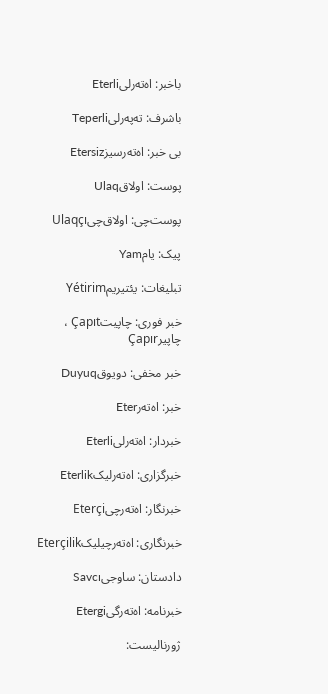باخبر: اه‌ته‌رلیEterli

باشرف: ته‌په‌رلیTeperli

بی خبر: اه‌ته‌رسیزEtersiz

پوست: اولاقUlaq

پوست‌چی: اولاق‌چیUlaqçı

پیک: یامYam

تبلیغات: یئتیریمYétirim

خبر فوری: چاپیتÇapıt ، چاپیرÇapır

خبر مخفی: دویوقDuyuq

خبر: اه‌ته‌رEter

خبردار: اه‌ته‌رلیEterli

خبرگزاری: اه‌ته‌رلیکEterlik

خبرنگار: اه‌ته‌رچیEterçi

خبرنگاری: اه‌ته‌رچیلیکEterçilik

دادستان: ساوجیSavcı

خبرنامه: اه‌ته‌رگیEtergi

ژورنالیست: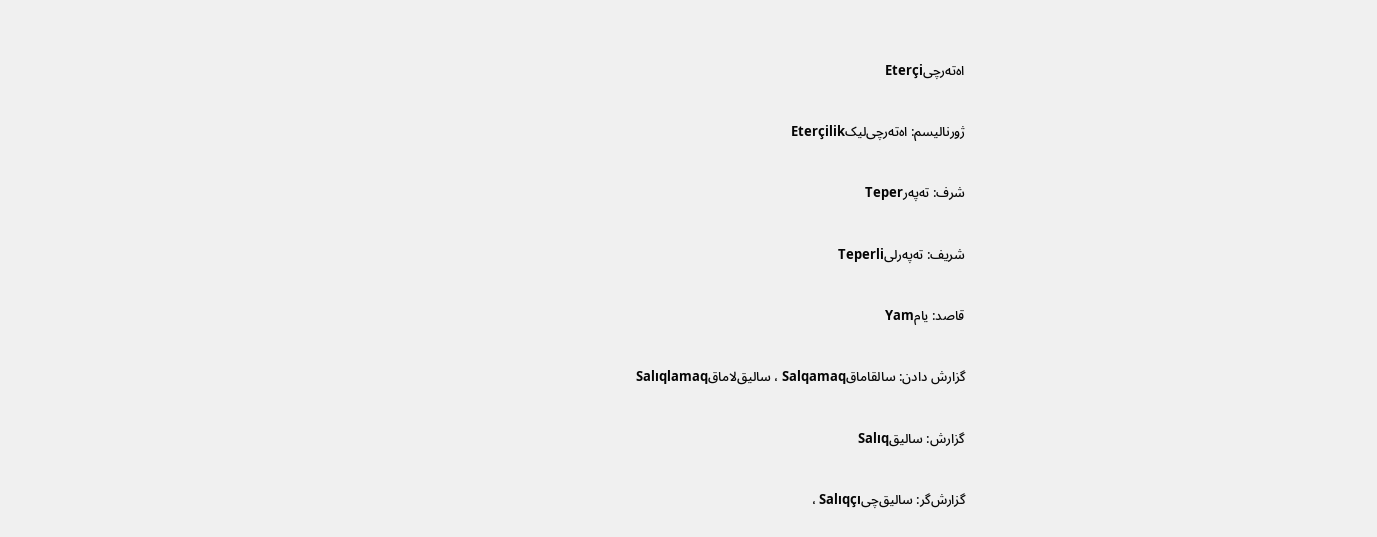اه‌ته‌رچیEterçi

ژورنالیسم: اه‌ته‌رچی‌لیکEterçilik

شرف: ته‌په‌رTeper

شریف: ته‌په‌رلیTeperli

قاصد: یامYam

گزارش دادن: سالقاماقSalqamaq ، سالیق‌لاماقSalıqlamaq

گزارش: سالیقSalıq

گزارش‌گر: سالیق‌چیSalıqçı ،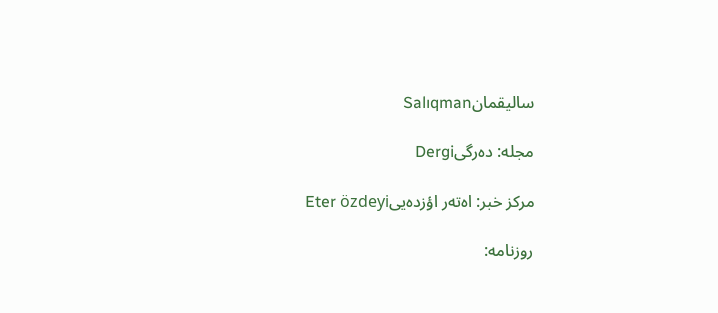سالیقمانSalıqman

مجله: ده‌رگیDergi

مرکز خبر: اه‌ته‌ر اؤزده‌ییEter özdeyi

روزنامه: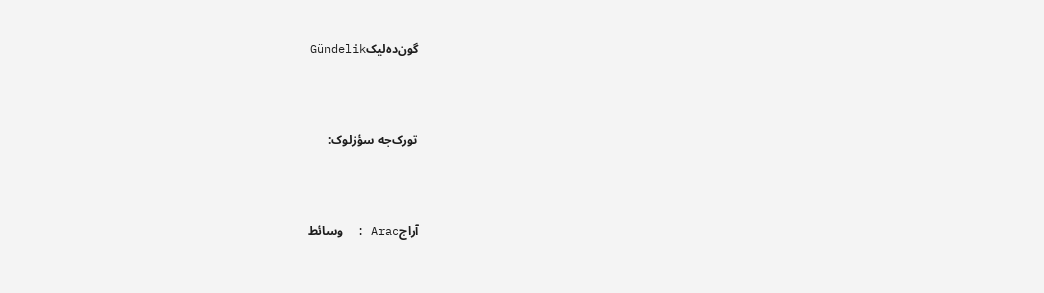گون‌ده‌لیکGündelik



تورک‌جه‌ سؤزلوک:



آراجArac :  وسائط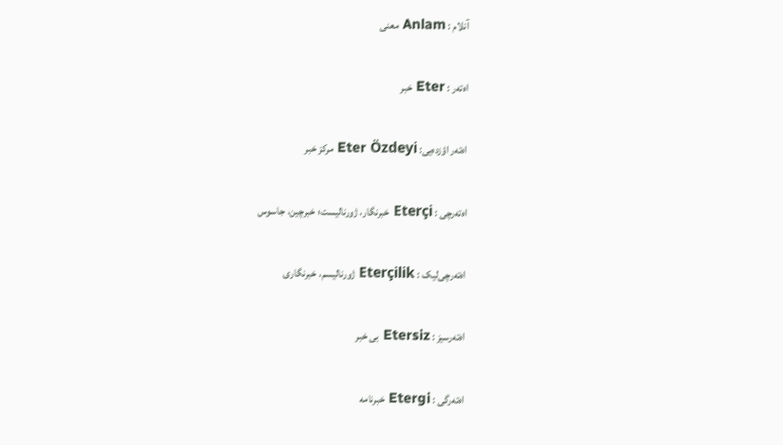آنلام : Anlam معنی

اه‌ته‌ر : Eter خبر

اه‌ته‌ر اؤزده‌یی: Eter Özdeyi مرکز خبر

اه‌ته‌رچی : Eterçi خبرنگار، ژورنالیست؛ خبرچین، جاسوس

اه‌ته‌رچی‌لیک : Eterçilik ژورنالیسم، خبرنگاری

اه‌ته‌رسیز : Etersiz بی خبر

اه‌ته‌رگی : Etergi خبرنامه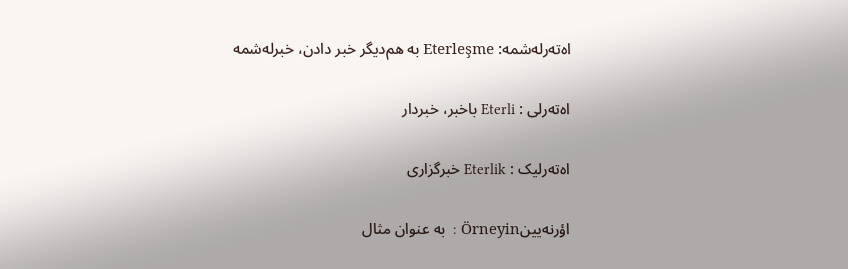اه‌ته‌رله‌شمه‌: Eterleşme به‌ هم‌دیگر خبر دادن، خبرله‌شمه

اه‌ته‌رلی : Eterli باخبر، خبردار

اه‌ته‌رلیک : Eterlik خبرگزاری

اؤرنه‌یینÖrneyin :  به ‌عنوان مثال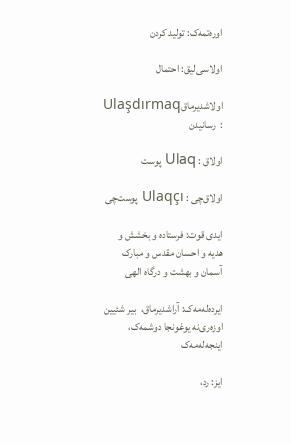اوره‌تمه‌ک: تولید کردن

اولاسی‌لیق: احتمال

اولاشدیرماقUlaşdırmaq :  رسانیدن

اولاق : Ulaq پوست

اولاق‌چی : Ulaqçı پوست‌چی

ایدی قوت: فرستاده و بخشش و هدیه و احسان مقدس و مبارک آسمان و بهشت و درگاه الهی

ایرده‌له‌مه‌ک: آراشدیرماق،  بیر شئیین اوزه‌ری‌نه‌ یوغونجا دوشمه‌ک، اینجه‌له‌مه‌ک

ایز: رد،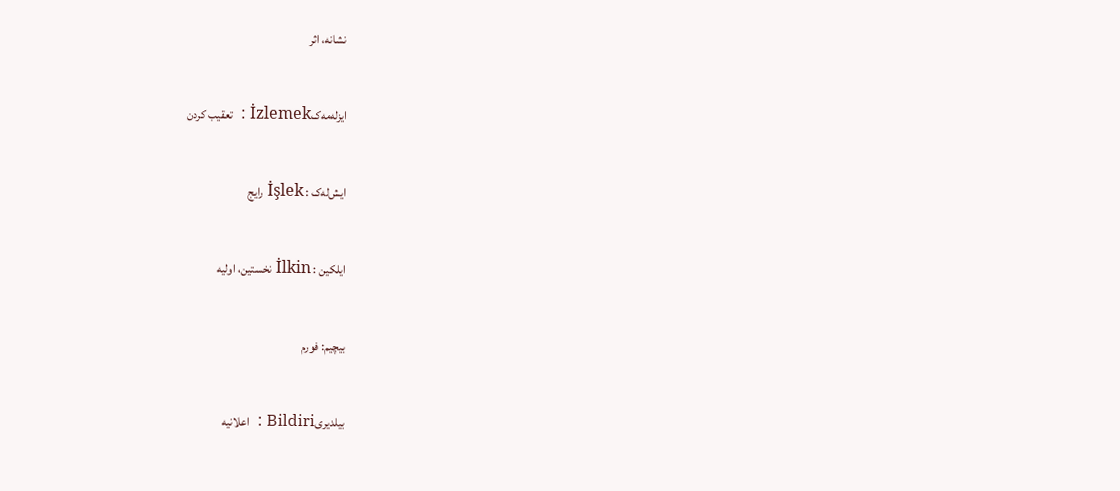نشانه، اثر

ایزله‌مه‌کİzlemek :  تعقیب کردن

ایش‌له‌ک : İşlek رایج

ایلکین : İlkin نخستین، اولیه

بیچیم: فورم

بیلدیریBildiri :  اعلانیه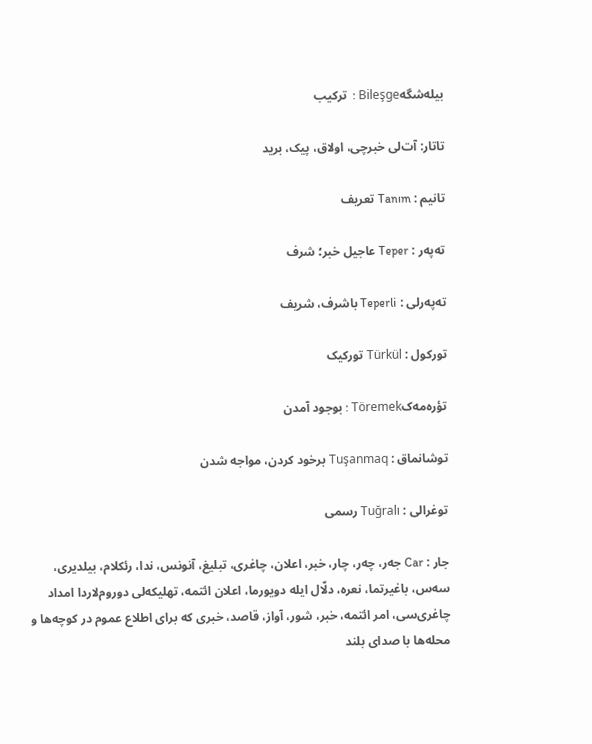بیله‌شگهBileşge :  ترکیب

تاتار: آت‌لی خبرچی، اولاق، پیک، برید

تانیم : Tanım تعریف

ته‌په‌ر : Teper عاجیل خبر؛ شرف

ته‌په‌رلی : Teperli باشرف، شریف

تورکول : Türkül تورکیک

تؤره‌مه‌کTöremek : بوجود آمدن

توشانماق : Tuşanmaq برخود کردن، مواجه ‌شدن

توغرالی : Tuğralı رسمی

جار : Car جه‌ر، چه‌ر، چار، خبر، اعلان، چاغری، تبلیغ، آنونس، ندا، رئکلام، بیلدیری، سه‌س، باغیرتما، نعره، دلّال ایله ‌دویورما، اعلان ائتمه، تهلیکه‌لی دوروم‌لاردا امداد چاغری‌سی، امر ائتمه، خبر، شور، آواز، قاصد، خبری که ‌برای اطلاع عموم در کوچه‌ها و محله‌ها با صدای بلند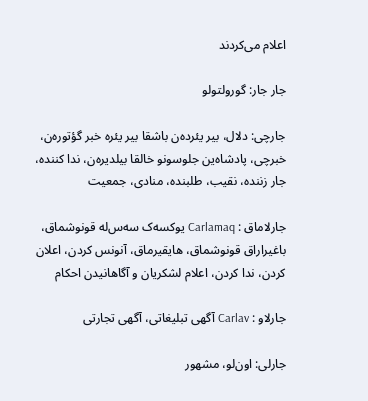اعلام می‌کردند

جار جار: گورولتولو

جارچی: دلال، بیر یئرده‌ن باشقا بیر یئره ‌خبر گؤتوره‌ن، خبرچی، پادشاه‌ین جلوسونو خالقا بیلدیره‌ن، ندا کننده، جار زننده، نقیب، طلبنده، منادی، جمعیت

جارلاماق : Carlamaq یوکسه‌ک سه‌س‌له ‌قونوشماق، باغیراراق قونوشماق، هایقیرماق، آنونس کردن، اعلان کردن، ندا کردن، اعلام لشکریان و آگاهانیدن احکام

جارلاو : Carlav آگهی تبلیغاتی، آگهی تجارتی

جارلی: اون‌لو، مشهور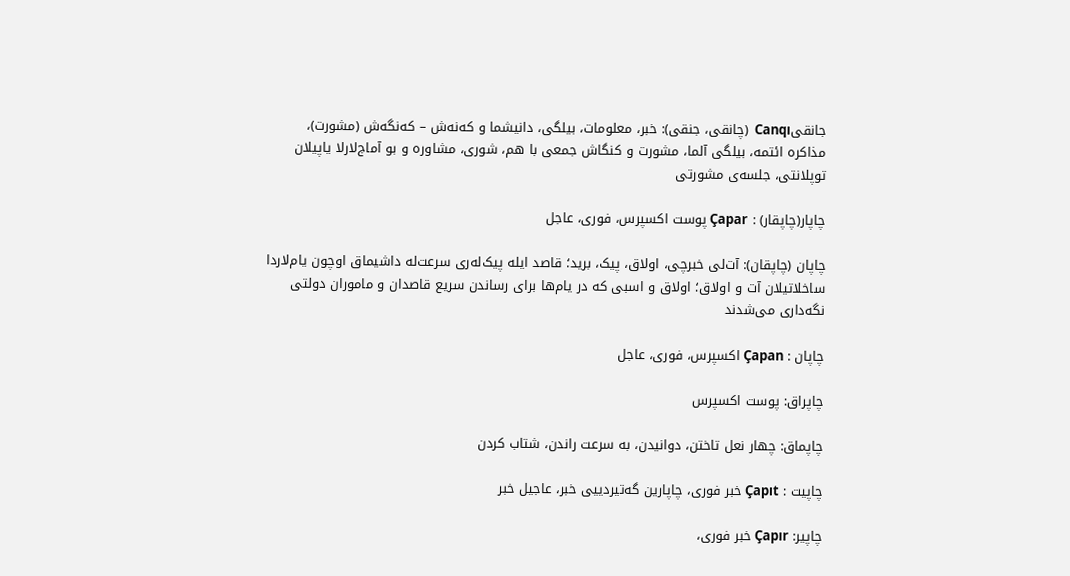جانقیCanqı  (چانقی، جنقی): خبر، معلومات، بیلگی، دانیشما و که‌نه‌ش – که‌نگه‌ش (مشورت)، مذاکره ‌ائتمه، بیلگی آلما، مشورت و کنگاش جمعی با هم، شوری، مشاوره و بو آماج‌لارلا یاپیلان توپلانتی، جلسه‌ی ‌مشورتی

چاپار(چاپقار) : Çapar پوست اکسپرس، فوری، عاجل

چاپان (چاپقان): آت‌لی خبرچی، اولاق، پیک، برید؛ قاصد ایله پیک‌له‌ری سرعت‌له داشیماق اوچون یام‌لاردا ساخلاتیلان آت و اولاق؛ اولاق و اسبی که در یام‌ها برای رساندن سریع قاصدان و ماموران دولتی نگه‌داری می‌شدند

چاپان : Çapan اکسپرس، فوری، عاجل

چاپراق: پوست اکسپرس

چاپماق: چهار نعل تاختن، دوانیدن، به سرعت راندن، شتاب کردن

چاپیت : Çapıt خبر فوری، چاپارین گه‌تیردییی خبر، عاجیل خبر

چاپیر: Çapır خبر فوری،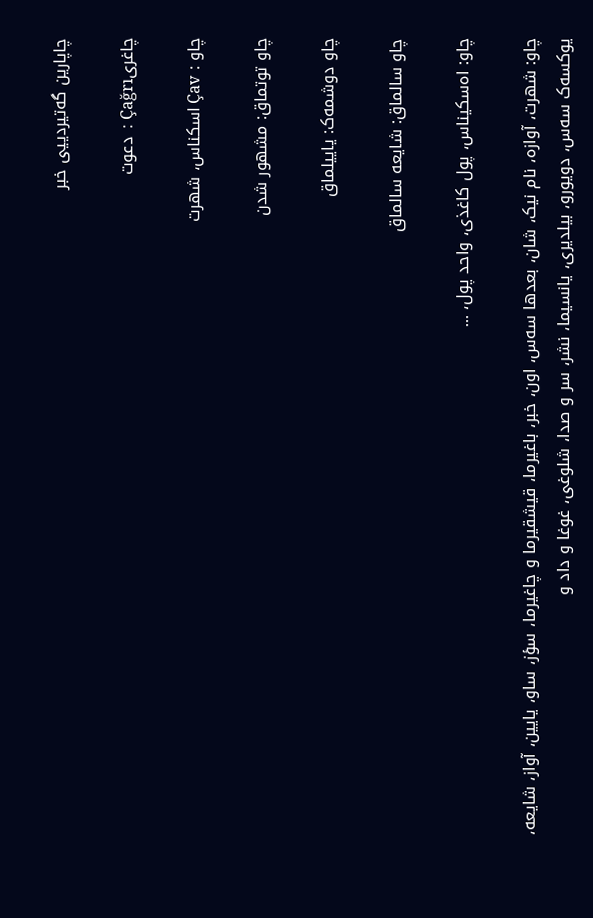چاپارین گه‌تیردییی خبر

چاغریÇağrı :  دعوت

چاو : Çav اسکناس، شهرت

چاو توتماق: مشهور شدن

چاو دوشمه‌ک: یاییلماق

چاو سالماق: شایعه‌ سالماق

چاو: اه‌سکیناس، پول کاغذی، واحد پول، ...

چاو: شهرت، آوازه، نام نیک، شان، بعدها سه‌س، اون، خبر، باغیرما، قیشقیرما و چاغیرما، سؤز، ساو، یایین، آواز، شایعه، یوکسه‌ک سه‌س، دویورو، بیلدیری، یانسیما، نشر، سر و صدا، شلوغی، غوغا و داد و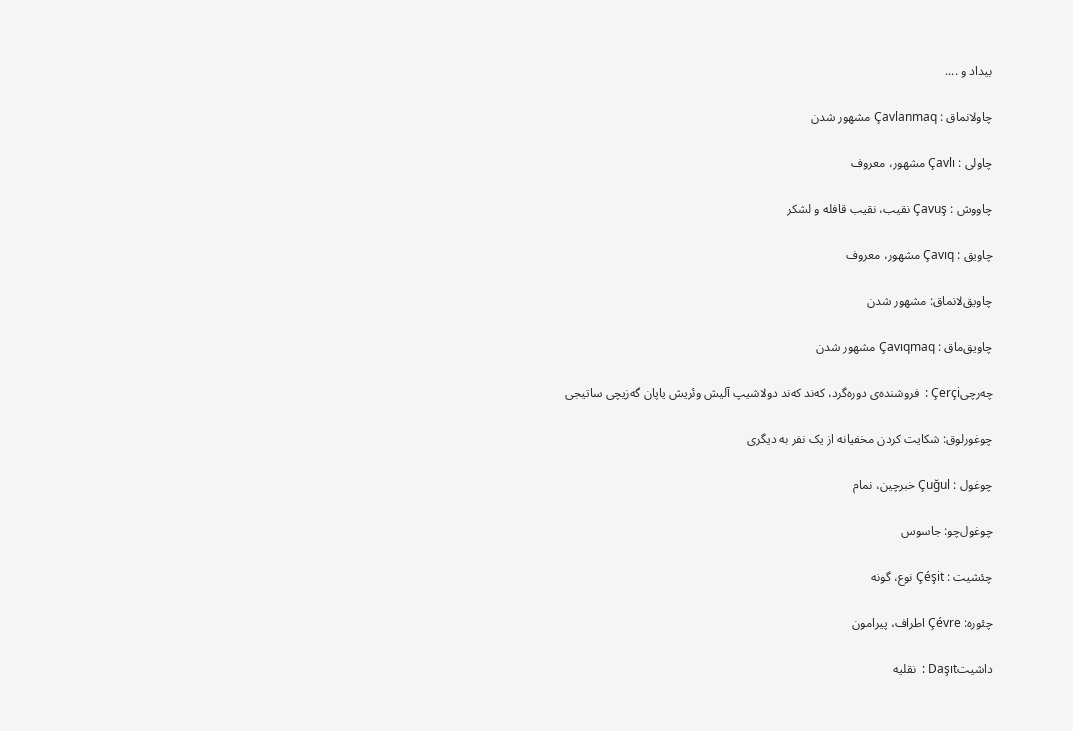بیداد و ....

چاولانماق : Çavlanmaq مشهور شدن

چاولی : Çavlı مشهور، معروف

چاووش : Çavuş نقیب، نقیب قافله‌ و لشکر

چاویق : Çavıq مشهور، معروف

چاویق‌لانماق: مشهور شدن

چاویق‌ماق : Çavıqmaq مشهور شدن

چه‌رچیÇerçi :  فروشنده‌ی ‌دوره‌گرد، که‌ند که‌ند دولاشیپ آلیش وئریش یاپان گه‌زیچی ساتیجی

چوغورلوق: شکایت کردن مخفیانه از یک نفر به دیگری

چوغول : Çuğul خبرچین، نمام

چوغول‌چو: جاسوس

چئشیت : Çéşit نوع، گونه

چئوره‌: Çévre اطراف، پیرامون

داشیتDaşıt :  نقلیه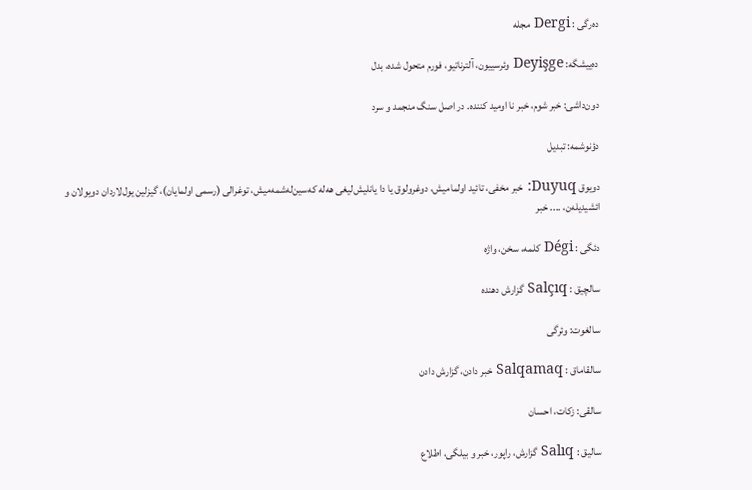ده‌رگی : Dergi مجله

ده‌ییشگه‌: Deyişge وئرسییون، آلترناتیو، فورم متحول شده، بدل

دون‌داشی: خبر شوم، خبر نا اومید کننده. در اصل سنگ منجمد و سرد

دؤنوشمه: تبدیل

دویوق Duyuq: خبر مخفی، تائید اولمامیش، دوغرولوق یا دا یانلیش‌لیغی هه‌له‌ که‌سین‌له‌شمه‌میش، توغرالی (رسمی اولمایان)، گیزلین یول‌لاردان دویولان و ائشیدیله‌ن، .... خبر

دئگی : Dégi کلمه، سخن، واژه

سالچیق : Salçıq گزارش دهنده

سالغوت: وئرگی

سالقاماق : Salqamaq خبر دادن، گزارش دادن

سالقی: زکات، احسان

سالیق : Salıq گزارش، راپور، خبر و بیلگی، اطلاع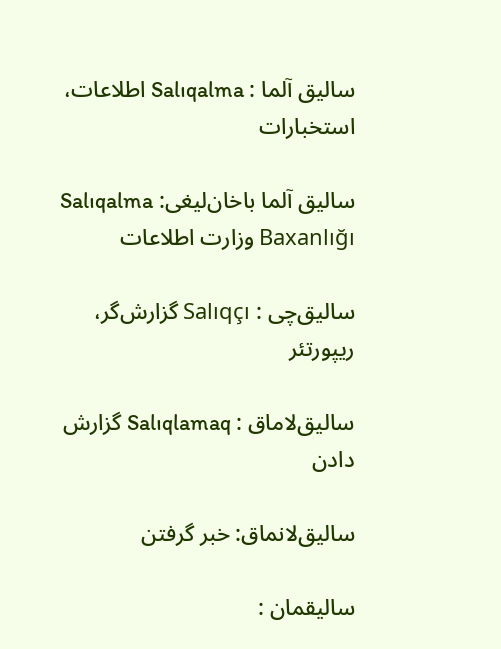سالیق آلما : Salıqalma اطلاعات، استخبارات

سالیق آلما باخان‌لیغی: Salıqalma Baxanlığı وزارت اطلاعات

سالیق‌چی : Salıqçı گزارش‌گر، ریپورتئر

سالیق‌لاماق : Salıqlamaq گزارش دادن

سالیق‌لانماق: خبر گرفتن

سالیقمان :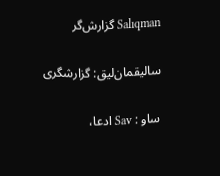Salıqman گزارش‌گر

سالیقمان‌لیق: گزارشگری

ساو : Sav ادعا،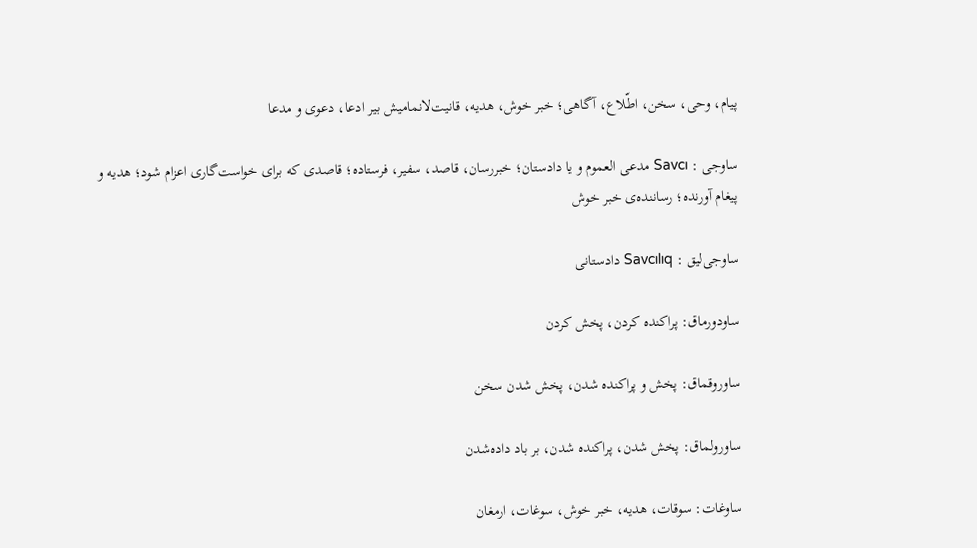پیام، وحی، سخن، اطّلاع، آگاهی؛ خبر خوش، هدیه، قانیت‌لانمامیش بیر ادعا، دعوی و مدعا

ساوجی : Savcı مدعی العموم و یا دادستان؛ خبررسان، قاصد، سفیر، فرستاده؛ قاصدی که‌ برای خواست‌گاری اعزام شود؛ هدیه‌ و پیغام آورنده؛ رساننده‌ی خبر خوش

ساوجی‌لیق : Savcılıq دادستانی

ساودورماق: پراکنده ‌کردن، پخش کردن

ساوروقماق: پخش و پراکنده ‌شدن، پخش شدن سخن

ساورولماق: پخش شدن، پراکنده‌ شدن، بر باد داده‌شدن

ساوغات: سوقات، هدیه، خبر خوش، سوغات، ارمغان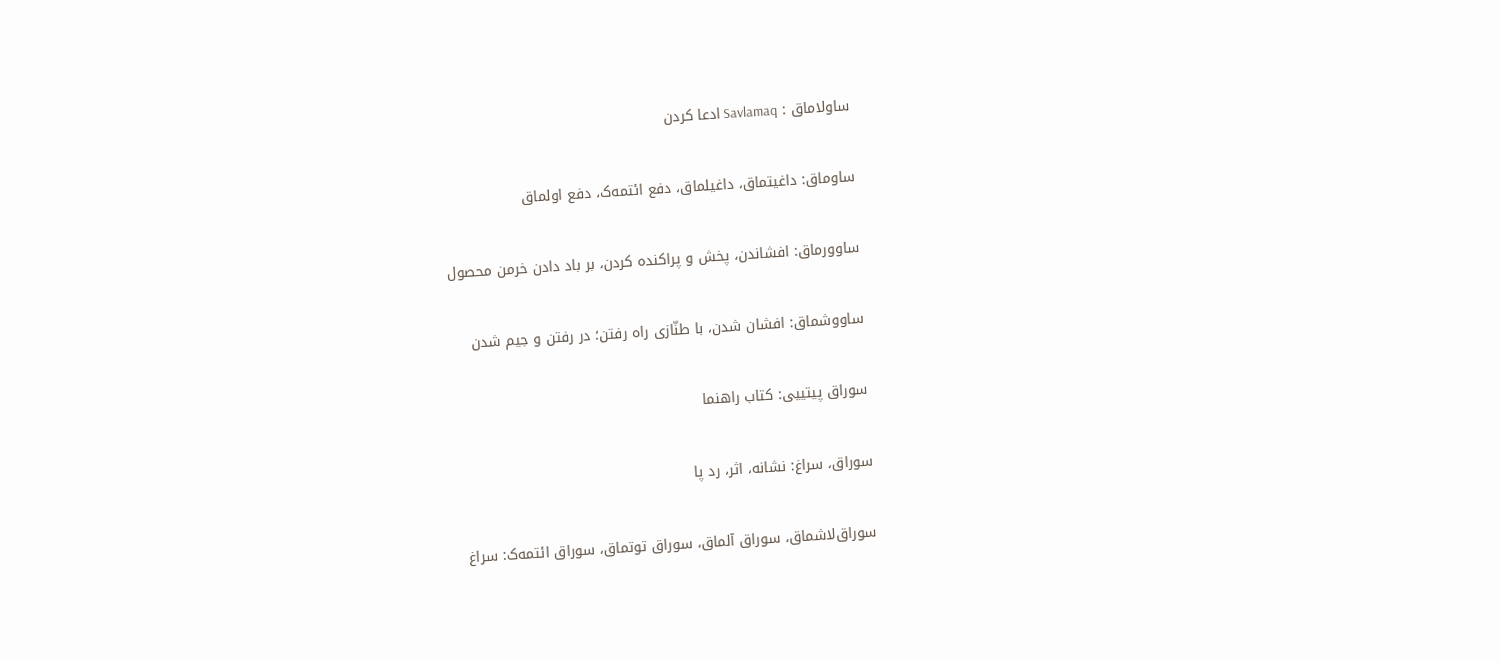ساولاماق : Savlamaq ادعا کردن

ساوماق: داغیتماق، داغیلماق، دفع ائتمه‌ک، دفع اولماق

ساوورماق: افشاندن، پخش و پراکنده‌ کردن، بر باد دادن خرمن محصول

ساووشماق: افشان شدن،‌‌ با طنّازی راه ‌رفتن؛ در رفتن و جیم شدن

سوراق پیتییی: کتاب راهنما

سوراق، سراغ: نشانه، اثر، رد پا

سوراق‌لاشماق، سوراق آلماق، سوراق توتماق، سوراق ائتمه‌ک: سراغ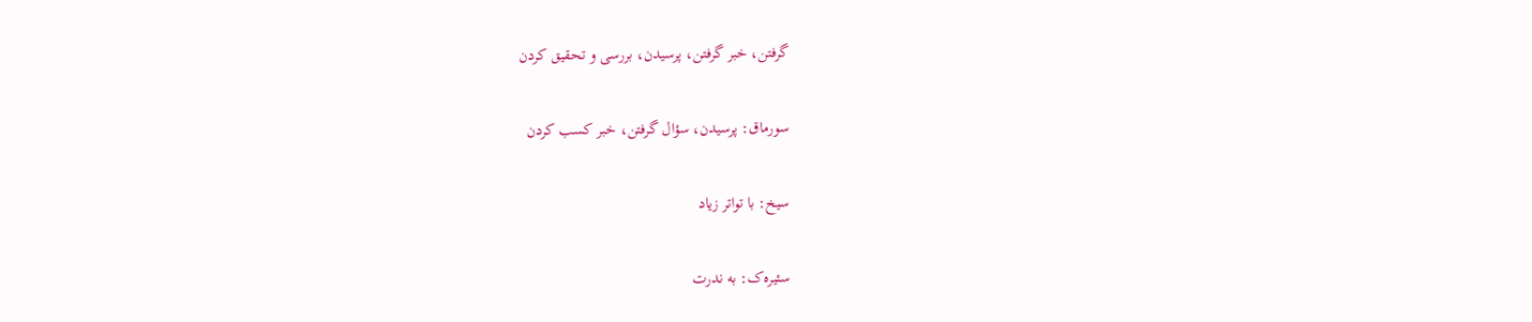گرفتن، خبر گرفتن، پرسیدن، بررسی و تحقیق کردن

سورماق: پرسیدن، سؤال گرفتن، خبر کسب کردن

سیخ: با تواتر زیاد

سئیره‌ک: به ندرت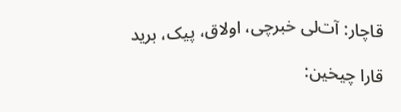قاچار: آت‌لی خبرچی، اولاق، پیک، برید

قارا چیخین: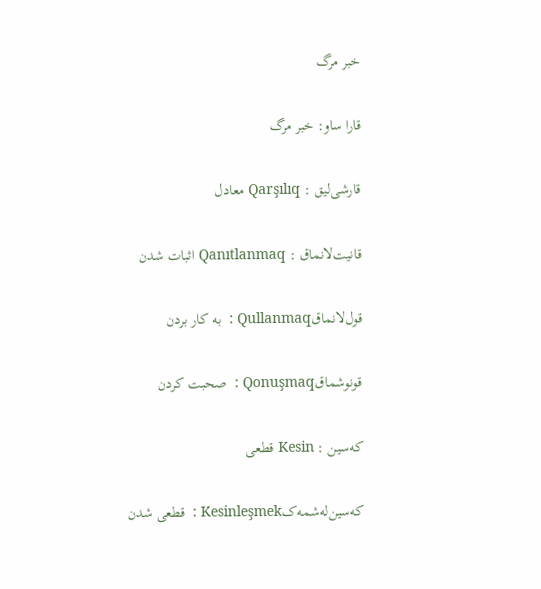خبر مرگ

قارا ساو: خبر مرگ

قارشی‌لیق : Qarşılıq معادل

قانیت‌لانماق : Qanıtlanmaq اثبات شدن

قول‌لانماقQullanmaq :  به‌ کار بردن

قونوشماقQonuşmaq :  صحبت کردن

که‌سین : Kesin قطعی

که‌سین‌له‌شمه‌کKesinleşmek :  قطعی شدن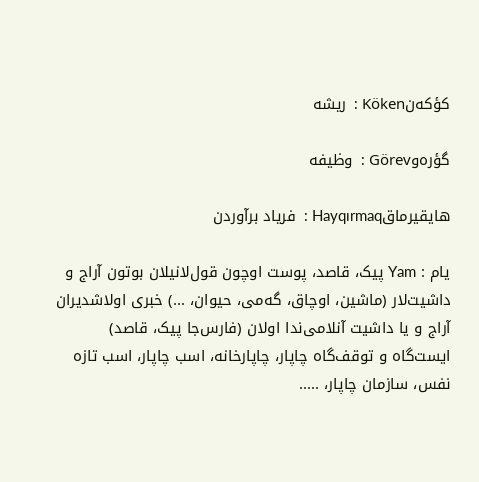کؤکه‌نKöken :  ریشه

گؤره‌وGörev :  وظیفه

هایقیرماقHayqırmaq :  فریاد برآوردن

یام : Yam پیک، قاصد، پوست اوچون قول‌لانیلان بوتون آراج و داشیت‌لار (ماشین، اوچاق، گه‌می، حیوان، ...) خبری اولاشدیران آراج و یا داشیت آنلامی‌ندا اولان (فارس‌جا پیک، قاصد) ایست‌گاه و توقف‌گاه چاپار، چاپارخانه، اسب چاپار، اسب تازه نفس، سازمان چاپار، .....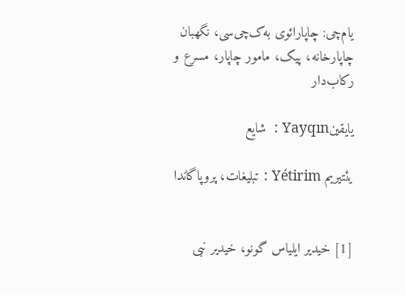یام‌چی: چاپارائوی به‌ک‌چی‌سی، نگهبان چاپارخانه، پیک، مامور چاپار، مسرع و رکاب‌دار

یایقینYayqın :  شایع

یئتیریم Yétirim : تبلیغات، پروپاگاندا


[1] خیدیر ایلیاس گونو، خیدیر نبی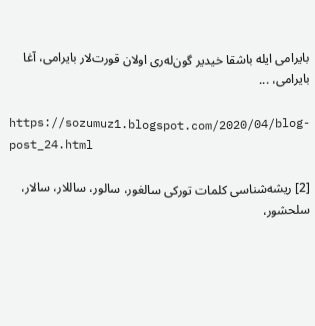بایرامی ایله باشقا خیدیر گون‌له‌ری اولان قورت‌لار بایرامی، آغا بایرامی، ...

https://sozumuz1.blogspot.com/2020/04/blog-post_24.html

[2] ریشه‌شناسی کلمات تورکی سالغور، سالور، ساللار، سالار، سلحشور،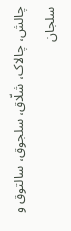چالش، چالاک، شلّاق، سلجوق، سالتوق و سلجان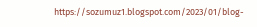https://sozumuz1.blogspot.com/2023/01/blog-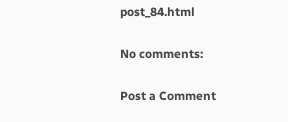post_84.html

No comments:

Post a Comment